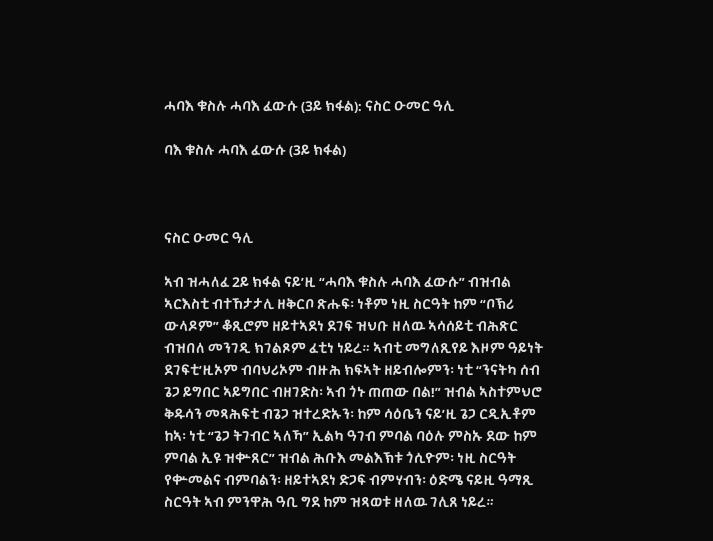ሓባእ ቁስሉ ሓባእ ፈውሱ (3ይ ክፋል): ናስር ዑመር ዓሊ

ባእ ቁስሉ ሓባእ ፈውሱ (3ይ ክፋል)



ናስር ዑመር ዓሊ

ኣብ ዝሓለፈ 2ይ ክፋል ናይ’ዚ “ሓባእ ቁስሉ ሓባእ ፈውሱ” ብዝብል ኣርእስቲ ብተኸታታሊ ዘቅርቦ ጽሑፍ፡ ነቶም ነዚ ስርዓት ከም “ቦኽሪ ውላዶም” ቆጺሮም ዘይተኣደነ ደገፍ ዝህቡ ዘለዉ ኣሳሰይቲ ብሕጽር ብዝበለ መንገዲ ክገልጾም ፈቲነ ነይረ። ኣብቲ መግለጺየይ እዞም ዓይነት ደገፍቲ’ዚኦም ብባህሪኦም ብዙሕ ክፍኣት ዘይብሎምን፡ ነቲ “ንናትካ ሰብ ጌጋ ይግበር ኣይግበር ብዘገድስ፡ ኣብ ጎኑ ጠጠው በል!” ዝብል ኣስተምህሮ ቅዱሳን መጻሕፍቲ ብጌጋ ዝተረድኡን፡ ከም ሳዕቤን ናይ’ዚ ጌጋ ርዲኢቶም ከኣ፡ ነቲ “ጌጋ ትገብር ኣለኻ” ኢልካ ዓገብ ምባል ባዕሉ ምስኡ ደው ከም ምባል ኢዩ ዝቍጸር” ዝብል ሕቡእ መልእኽቱ ጎሲዮም፡ ነዚ ስርዓት የቍመልና ብምባልን፡ ዘይተኣደነ ድጋፍ ብምሃብን፡ ዕድሜ ናይዚ ዓማጺ ስርዓት ኣብ ምንዋሕ ዓቢ ግደ ከም ዝጻወቱ ዘለዉ ገሊጸ ነይረ።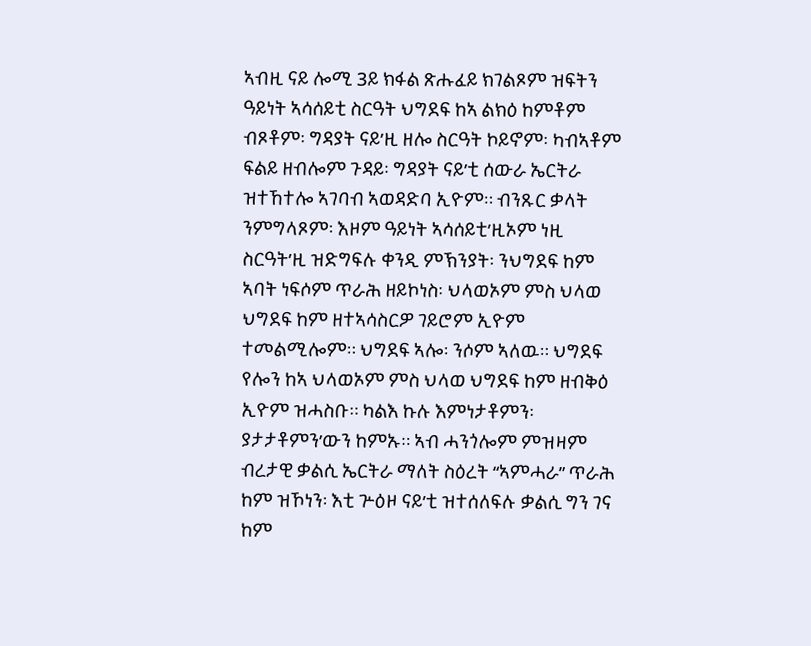ኣብዚ ናይ ሎሚ 3ይ ክፋል ጽሑፈይ ክገልጾም ዝፍትን ዓይነት ኣሳሰይቲ ስርዓት ህግደፍ ከኣ ልክዕ ከምቶም ብጾቶም፡ ግዳያት ናይ’ዚ ዘሎ ስርዓት ኮይኖም፡ ካብኣቶም ፍልይ ዘብሎም ጉዳይ፡ ግዳያት ናይ’ቲ ሰውራ ኤርትራ ዝተኸተሎ ኣገባብ ኣወዳድባ ኢዮም። ብንጹር ቃላት ንምግላጾም፡ እዞም ዓይነት ኣሳሰይቲ’ዚኦም ነዚ ስርዓት’ዚ ዝድግፍሉ ቀንዲ ምኽንያት፡ ንህግደፍ ከም ኣባት ነፍሶም ጥራሕ ዘይኮነስ፡ ህላወኦም ምስ ህላወ ህግደፍ ከም ዘተኣሳስርዎ ገይሮም ኢዮም ተመልሚሎም። ህግደፍ ኣሎ፡ ንሶም ኣለዉ። ህግደፍ የሎን ከኣ ህላወኦም ምስ ህላወ ህግደፍ ከም ዘብቅዕ ኢዮም ዝሓስቡ። ካልእ ኩሉ እምነታቶምን፡ ያታታቶምን’ውን ከምኡ። ኣብ ሓንጎሎም ምዝዛም ብረታዊ ቃልሲ ኤርትራ ማለት ስዕረት “ኣምሓራ” ጥራሕ ከም ዝኾነን፡ እቲ ጕዕዞ ናይ’ቲ ዝተሰለፍሉ ቃልሲ ግን ገና ከም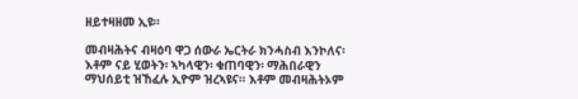ዘይተዛዘመ ኢዩ።

መብዛሕትና ብዛዕባ ዋጋ ሰውራ ኤርትራ ክንሓስብ እንኮለና፡ እቶም ናይ ሂወትን፡ ኣካላዊን፡ ቁጠባዊን፡ ማሕበራዊን ማህሰይቲ ዝኸፈሉ ኢዮም ዝረኣዩና። እቶም መብዛሕትኦም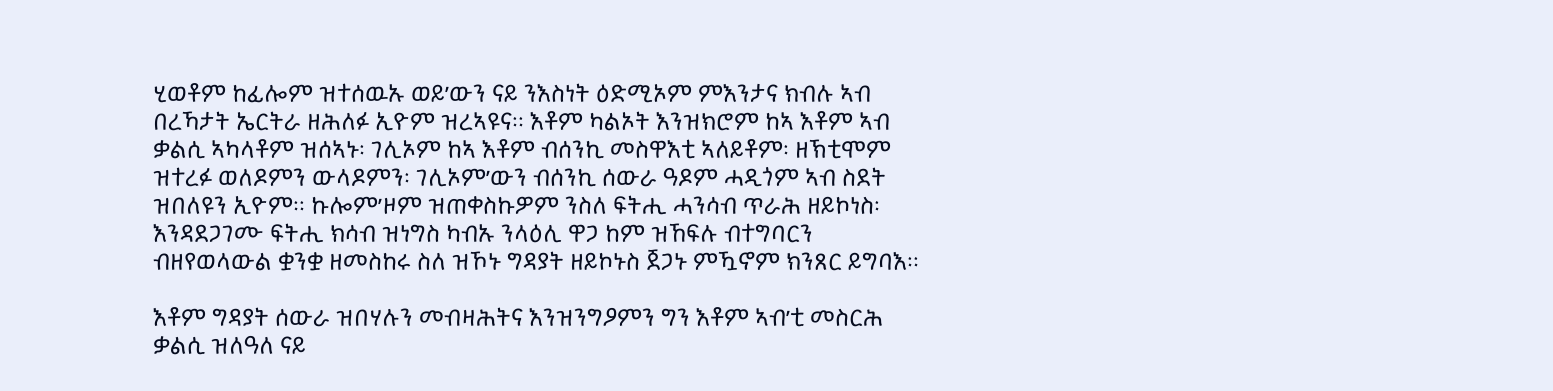ሂወቶም ከፊሎም ዝተሰዉኡ ወይ’ውን ናይ ንእስነት ዕድሚኦም ምእንታና ክብሉ ኣብ በረኻታት ኤርትራ ዘሕለፉ ኢዮም ዝረኣዩና፡፡ እቶም ካልኦት እንዝክሮም ከኣ እቶም ኣብ ቃልሲ ኣካላቶም ዝሰኣኑ፡ ገሊኦም ከኣ እቶም ብሰንኪ መስዋእቲ ኣለይቶም፡ ዘኽቲሞም ዝተረፉ ወለዶምን ውላዶምን፡ ገሊኦም’ውን ብሰንኪ ሰውራ ዓዶም ሓዲጎም ኣብ ስደት ዝበለዩን ኢዮም። ኩሎም’ዞም ዝጠቀስኩዎም ንስለ ፍትሒ ሓንሳብ ጥራሕ ዘይኮነስ፡ እንዳደጋገሙ ፍትሒ ክሳብ ዝነግስ ካብኡ ንላዕሊ ዋጋ ከም ዝኸፍሉ ብተግባርን ብዘየወላውል ቋንቋ ዘመስከሩ ስለ ዝኾኑ ግዳያት ዘይኮኑስ ጀጋኑ ምዃኖም ክንጸር ይግባእ፡፡

እቶም ግዳያት ሰውራ ዝበሃሉን መብዛሕትና እንዝንግዖምን ግን እቶም ኣብ’ቲ መስርሕ ቃልሲ ዝለዓለ ናይ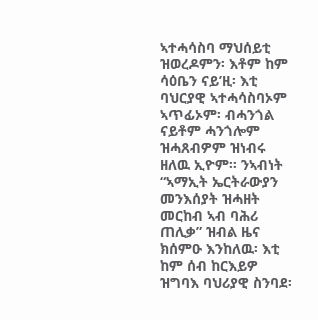ኣተሓሳስባ ማህሰይቲ ዝወረዶምን፡ እቶም ከም ሳዕቤን ናይ’ዚ፡ እቲ ባህርያዊ ኣተሓሳስባኦም ኣጥፊኦም፡ ብሓንጎል ናይቶም ሓንጎሎም ዝሓጸብዎም ዝነብሩ ዘለዉ ኢዮም። ንኣብነት “ኣማኢት ኤርትራውያን መንእሰያት ዝሓዘት መርከብ ኣብ ባሕሪ ጠሊቃ” ዝብል ዜና ክሰምዑ እንከለዉ፡ እቲ ከም ሰብ ከርእይዎ ዝግባእ ባህሪያዊ ስንባደ፡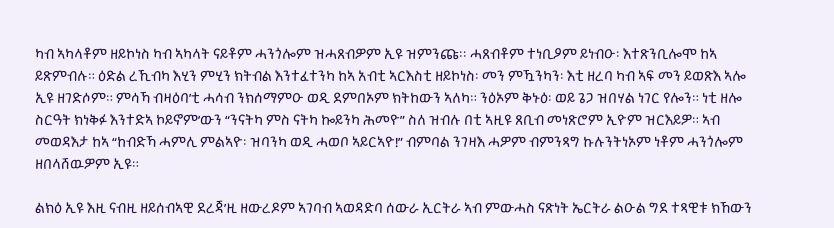ካብ ኣካላቶም ዘይኮነስ ካብ ኣካላት ናይቶም ሓንጎሎም ዝሓጸብዎም ኢዩ ዝምንጩ፡፡ ሓጸብቶም ተነቢዖም ይነብዑ፡ እተጽንቢሎሞ ከኣ ይጽምብሉ። ዕድል ረኺብካ እሂን ምሂን ክትብል እንተፈተንካ ከኣ አብቲ ኣርእስቲ ዘይኮነስ፡ መን ምዃንካን፡ እቲ ዘረባ ካብ ኣፍ መን ይወጽእ ኣሎ ኢዩ ዘገድሶም። ምሳኻ ብዛዕባ’ቲ ሓሳብ ንክሰማምዑ ወዲ ደምበኦም ክትከውን ኣለካ። ንዕኦም ቅኑዕ፡ ወይ ጌጋ ዝበሃል ነገር የሎን። ነቲ ዘሎ ስርዓት ክነቅፉ እንተድኣ ኮይኖም’ውን “ንናትካ ምስ ናትካ ኰይንካ ሕመዮ” ስለ ዝብሉ በቲ ኣዚዩ ጸቢብ መነጽሮም ኢዮም ዝርእይዎ። ኣብ መወዳእታ ከኣ “ከብድኻ ሓምሊ ምልኣዮ፡ ዝባንካ ወዲ ሓወቦ ኣይርኣዮ!” ብምባል ንገዛእ ሓዎም ብምንጻግ ኩሉንትነኦም ነቶም ሓንጎሎም ዘበላሸዉዎም ኢዩ።

ልክዕ ኢዩ እዚ ናብዚ ዘይሰብኣዊ ደረጃ’ዚ ዘውረዶም ኣገባብ ኣወዳድባ ሰውራ ኢርትራ ኣብ ምውሓስ ናጽነት ኤርትራ ልዑል ግደ ተጻዊቱ ክኸውን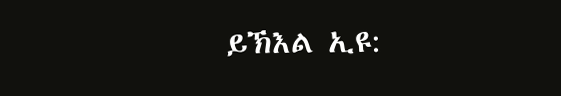ይኽእል ኢዩ: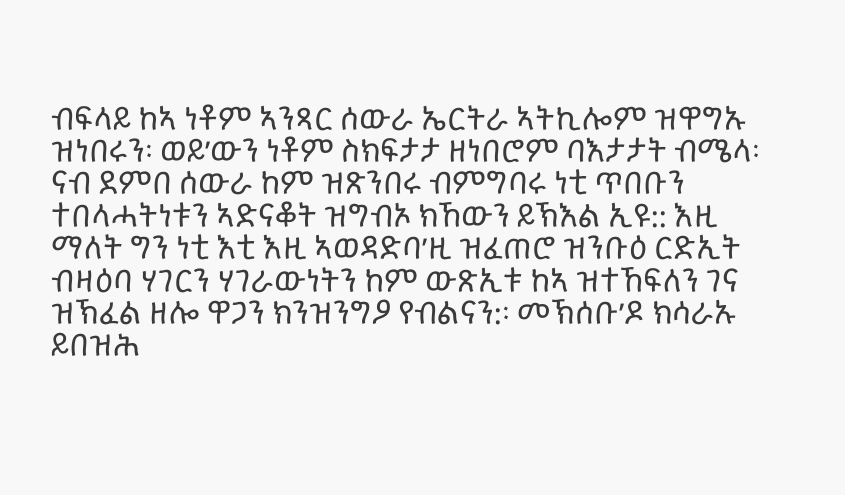ብፍላይ ከኣ ነቶም ኣንጻር ሰውራ ኤርትራ ኣትኪሎም ዝዋግኡ ዝነበሩን፡ ወይ’ውን ነቶም ስክፍታታ ዘነበሮም ባእታታት ብሜላ፡ ናብ ደምበ ሰውራ ከም ዝጽንበሩ ብምግባሩ ነቲ ጥበቡን ተበላሓትነቱን ኣድናቆት ዝግብኦ ክኸውን ይኽእል ኢዩ:: እዚ ማለት ግን ነቲ እቲ እዚ ኣወዳድባ’ዚ ዝፈጠሮ ዝንቡዕ ርድኢት ብዛዕባ ሃገርን ሃገራውነትን ከም ውጽኢቱ ከኣ ዝተኸፍለን ገና ዝኽፈል ዘሎ ዋጋን ክንዝንግዖ የብልናን:፡ መኽሰቡ’ዶ ክሳራኡ ይበዝሕ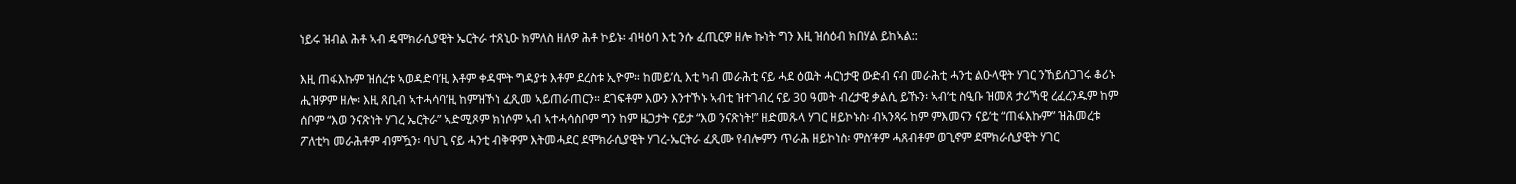ነይሩ ዝብል ሕቶ ኣብ ዴሞክራሲያዊት ኤርትራ ተጸኒዑ ክምለስ ዘለዎ ሕቶ ኮይኑ፡ ብዛዕባ እቲ ንሱ ፈጢርዎ ዘሎ ኩነት ግን እዚ ዝሰዕብ ክበሃል ይከኣል::

እዚ ጠፋእኩም ዝሰረቱ ኣወዳድባ’ዚ እቶም ቀዳሞት ግዳያቱ እቶም ደረስቱ ኢዮም። ከመይ’ሲ እቲ ካብ መራሕቲ ናይ ሓደ ዕዉት ሓርነታዊ ውድብ ናብ መራሕቲ ሓንቲ ልዑላዊት ሃገር ንኸይሰጋገሩ ቆሪኑ ሒዝዎም ዘሎ፡ እዚ ጸቢብ ኣተሓሳባ’ዚ ከምዝኾነ ፈጺመ ኣይጠራጠርን። ደገፍቶም እውን እንተኾኑ ኣብቲ ዝተገብረ ናይ 30 ዓመት ብረታዊ ቃልሲ ይኹን፡ ኣብ’ቲ ስዒቡ ዝመጸ ታሪኻዊ ረፈረንዱም ከም ሰቦም “እወ ንናጽነት ሃገረ ኤርትራ” ኣድሚጾም ክነሶም ኣብ ኣተሓሳስቦም ግን ከም ዜጋታት ናይታ “እወ ንናጽነት!” ዘድመጹላ ሃገር ዘይኮኑስ፡ ብኣንጻሩ ከም ምእመናን ናይ’ቲ “ጠፋእኩም” ዝሕመረቱ ፖለቲካ መራሕቶም ብምዃን፡ ባህጊ ናይ ሓንቲ ብቅዋም እትመሓደር ደሞክራሲያዊት ሃገረ-ኤርትራ ፈጺሙ የብሎምን ጥራሕ ዘይኮነስ፡ ምስ’ቶም ሓጸብቶም ወጊኖም ደሞክራሲያዊት ሃገር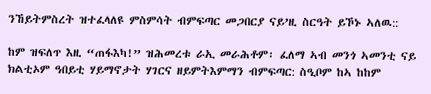ንኸይትምስረት ዝተፈላለዩ ምስምሳት ብምፍጣር መጋበርያ ናይ’ዚ ስርዓት ይኾኑ ኣለዉ::

ከም ዝፍለጥ እዚ “ጠፋእካ!” ዝሕመረቱ ራኢ መራሕቶም፡ ፈለማ ኣብ መንጎ ኣመንቲ ናይ ክልቲኦም ዓበይቲ ሃይማኖታት ሃገርና ዘይምትእምማን ብምፍጣር: ስዒቦም ከኣ ከከም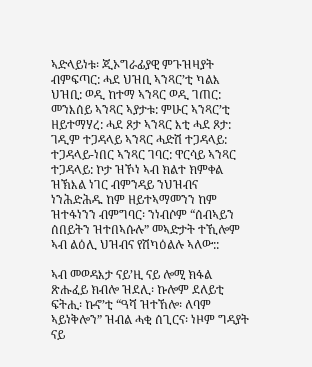ኣድላይነቱ፡ ጂኦግራፊያዊ ምጉዝዛያት ብምፍጣር: ሓደ ህዝቢ ኣንጻር’ቲ ካልእ ህዝቢ: ወዲ ከተማ ኣንጻር ወዲ ገጠር: መንእሰይ ኣንጻር ኣያታቱ: ምሁር ኣንጻር’ቲ ዘይተማሃረ: ሓደ ጾታ ኣንጻር እቲ ሓደ ጾታ: ገዲም ተጋዳላይ ኣንጻር ሓድሽ ተጋዳላይ: ተጋዳላይ-ነበር ኣንጻር ገባር: ዋርሳይ ኣንጻር ተጋዳላይ: ኮታ ዝኾነ ኣብ ክልተ ክምቀል ዝኽእል ነገር ብምንዳይ ንህዝብና ነንሕድሕዱ ከም ዘይተኣማመንን ከም ዝተፋነንን ብምግባር፡ ንነብሶም “ሰብኣይን ሰበይትን ዝተበኣሱሉ” መኣድታት ተኺሎም ኣብ ልዕሊ ህዝብና የሽካዕልሉ ኣለው::

ኣብ መወዳእታ ናይ’ዚ ናይ ሎሚ ክፋል ጽሑፈይ ክብሎ ዝደሊ፡ ኩሎም ደለይቲ ፍትሒ፡ ኩኖ’ቲ “ዓሻ ዝተኸሎ፡ ለባም ኣይነቅሎን” ዝብል ሓቂ ሰጊርና፡ ነዞም ግዳያት ናይ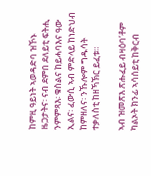ከምዚ ዓይነት ኣወዳድባ ዝኾኑ ዜጋታትና፡ ናብ ደምበ ደለይቲ ፍትሒ ንምምጻእ፡ ቁስልና ከይሓባእና ዓው ኢልና፡ ፈውሲ ኣብ ምድላይ ከነድህብ ከምዘለና፡ ንኹሎም ግዱሳት ተቃለስቲ ከዘኻኽር ይፈቱ።

ኣብ ዝመጽእ ጽሑፈይ ብዛዕባ’ቶም ካልኦት ክንፊ ኣሳሰይቲ ከቅርብ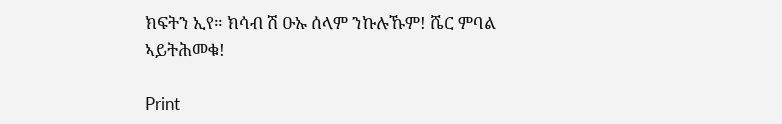ክፍትን ኢየ። ክሳብ ሽ ዑኡ ሰላም ንኩሉኹም! ሼር ምባል ኣይትሕመቁ!

Print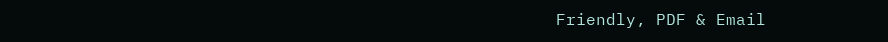Friendly, PDF & Email